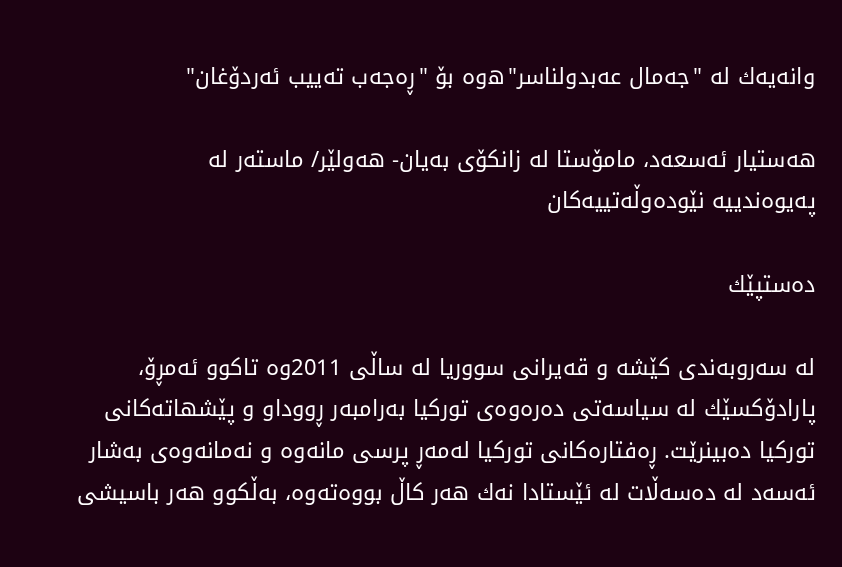وانه‌یه‌ك له‌ "جه‌مال عەبدولناسر"ه‌وه‌ بۆ "ڕه‌جه‌ب ته‌ییب ئه‌ردۆغان"

هه‌ستیار ئەسعەد، مامۆستا له زانكۆی به‌یان‌- هه‌ولێر/ ماسته‌ر له په‌یوه‌ندییه‌‌ ‌نێوده‌وڵه‌تییه‌كان

ده‌ستپێك

له‌ سه‌روبه‌ندی كێشه‌ و قه‌یرانی سووریا له‌ ساڵی 2011وه‌ تاكوو ئه‌مڕۆ، پارادۆكسێك له‌ سیاسه‌تی ده‌ره‌وه‌ی توركیا به‌رامبه‌ر ڕووداو و پێشهاته‌كانی توركیا ده‌بینرێت. ڕه‌فتاره‌كانی توركیا له‌مه‌ڕ پرسی مانه‌وه‌ و نه‌مانه‌وه‌ی به‌شار ئه‌سه‌د له‌ ده‌سه‌ڵات له‌ ئێستادا نه‌ك هه‌ر كاڵ بووه‌ته‌وه‌، به‌ڵكوو هه‌ر باسیشی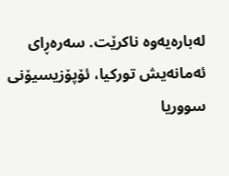له‌باره‌یه‌وه‌ ناكرێت. سه‌ره‌ڕای ئه‌مانه‌یش توركیا، ئۆپۆزیسیۆنی سووریا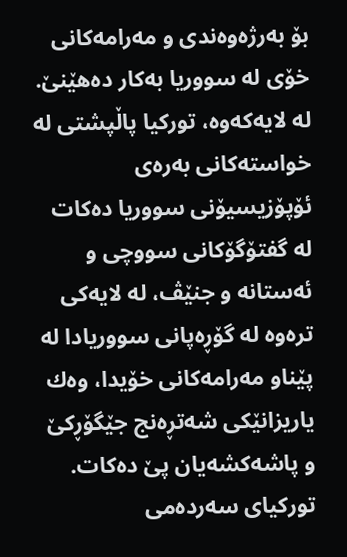بۆ به‌رژه‌وه‌ندی و مه‌رامه‌كانی خۆی له ‌سووریا به‌كار ده‌هێنێ. له‌ لایه‌كه‌وه‌، توركیا پاڵپشتی له‌ خواسته‌كانی به‌ره‌ی ئۆپۆزیسیۆنی سووریا ده‌كات له‌ گفتۆگۆكانی سووچی و ئه‌ستانه‌ و جنێڤ، له‌ لایه‌كی تره‌وه له‌ گۆڕه‌پانی سووریادا له‌ پێناو مه‌رامه‌كانی خۆیدا، وه‌ك یاریزانێكی شه‌تڕه‌نج جێگۆڕكێ و پاشه‌كشه‌یان پێ ده‌كات. توركیای سه‌رده‌می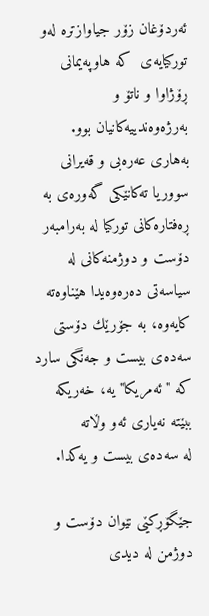ئه‌ردۆغان زۆر جیاوازتره‌ له‌و توركیایه‌ی  كه‌ هاوپه‌یمانی ڕۆژاوا و ناتۆ و به‌رژه‌وه‌ندییه‌كانیان بوو. به‌هاری عه‌ره‌بی و قه‌یرانی سووریا ته‌كانێكی گه‌وره‌ی به‌ ڕه‌فتاره‌كانی توركیا له‌ به‌رامبه‌ر دۆست و دوژمنه‌كانی له‌ سیاسه‌تی ده‌ره‌وه‌یدا هێناوه‌ته‌ كایه‌وه‌، به‌ جۆرێك دۆستی سه‌ده‌ی بیست و جه‌نگی سارد كه‌ "ئه‌مریكا"یه‌، خه‌ریكه‌ ببێته‌ نه‌یاری ئه‌و وڵاته‌ له ‌سه‌ده‌ی بیست و یه‌كدا.

جێگۆڕكێی نێوان دۆست و دوژمن له‌ دیدی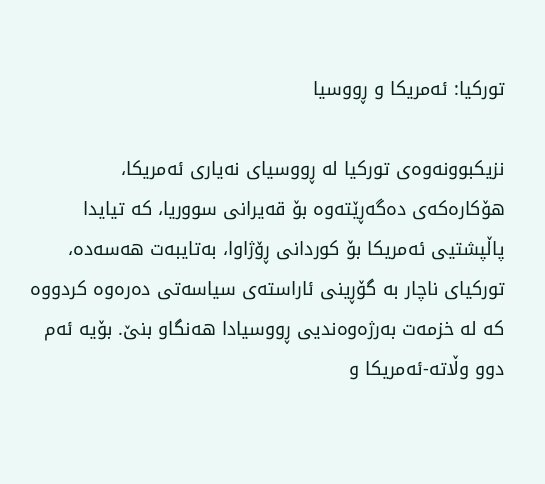توركیا: ئه‌مریكا و ڕووسیا

نزیكبوونه‌وه‌ی توركیا له‌ ڕووسیای نه‌یاری ئه‌مریكا، هۆكاره‌كه‌ی ده‌گه‌ڕێته‌وه‌ بۆ قه‌یرانی سووریا، كه‌ تیایدا پاڵپشتیی ئه‌مریكا بۆ كوردانی ڕۆژاوا، به‌تایبه‌ت هه‌سه‌ده‌، توركیای ناچار به‌ گۆڕینی ئاراسته‌ی سیاسه‌تی ده‌ره‌وه‌ كردووه‌ كه‌ له‌ خزمه‌ت به‌رژه‌وه‌ندیی ڕووسیادا هه‌نگاو بنێ. بۆیه‌ ئه‌م دوو وڵاته‌-ئه‌مریكا و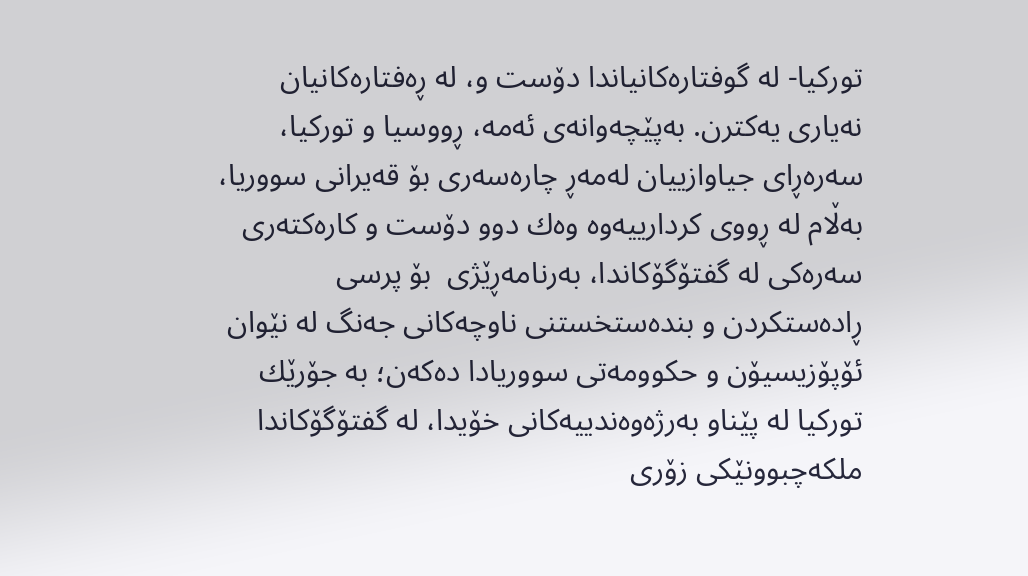توركیا- له ‌گوفتاره‌كانیاندا دۆست و، له‌ ڕه‌فتاره‌كانیان نه‌یاری یه‌كترن. به‌پێچه‌وانه‌ی ئه‌مه‌، ڕووسیا و توركیا، سه‌ره‌ڕای جیاوازییان له‌مه‌ڕ چاره‌سه‌ری بۆ قه‌یرانی سووریا، به‌ڵام له‌ ڕووی كردارییه‌وه‌ وه‌ك دوو دۆست و كاره‌كته‌ری سه‌ره‌كی له‌ گفتۆگۆكاندا، به‌رنامه‌ڕێژی  بۆ پرسی ڕاده‌ستكردن و بنده‌ستخستنی ناوچه‌كانی جه‌نگ له ‌نێوان ئۆپۆزیسیۆن و حكوومه‌تی سووریادا ده‌كه‌ن؛ به‌ جۆرێك توركیا له ‌پێناو به‌رژه‌وه‌ندییه‌كانی خۆیدا، له‌ گفتۆگۆكاندا ملكه‌چبوونێكی زۆری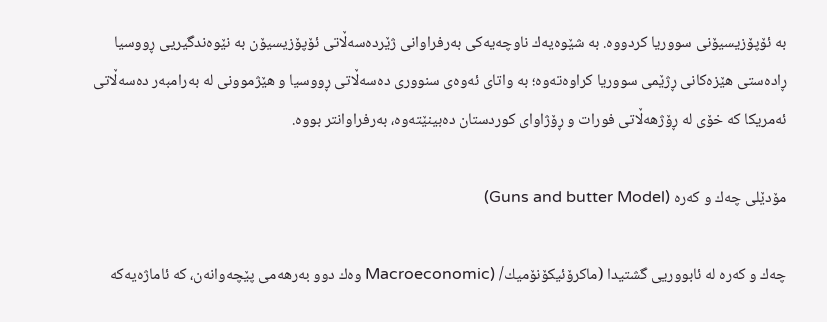به‌ ئۆپۆزیسیۆنی سووریا كردووه‌. به‌ شێوه‌یه‌ك ناوچه‌یه‌كی به‌رفراوانی ژێرده‌سه‌ڵاتی ئۆپۆزیسیۆن به‌ نێوه‌ندگیریی ڕووسیا ڕاده‌ستی هێزه‌كانی ڕژێمی سووریا كراوه‌ته‌وه‌؛ به واتای ئه‌وه‌ی سنووری ده‌سه‌ڵاتی ڕووسیا و هێژموونی له ‌به‌رامبه‌ر ده‌سه‌ڵاتی ئه‌مریكا كه ‌خۆی له‌ ڕۆژهه‌ڵاتی فورات و ڕۆژاوای كوردستان ده‌بینێته‌وه‌، به‌رفراوانتر بووه‌.

مۆدێلی چه‌ك و كه‌رە (Guns and butter Model)

چه‌ك و كه‌ره‌ له‌ ئابووریی گشتیدا (ماكرۆئیكۆنۆمیك/ (Macroeconomic وه‌ك دوو به‌رهه‌می پێچه‌وانه‌ن، كه‌ ئاماژه‌یه‌كه‌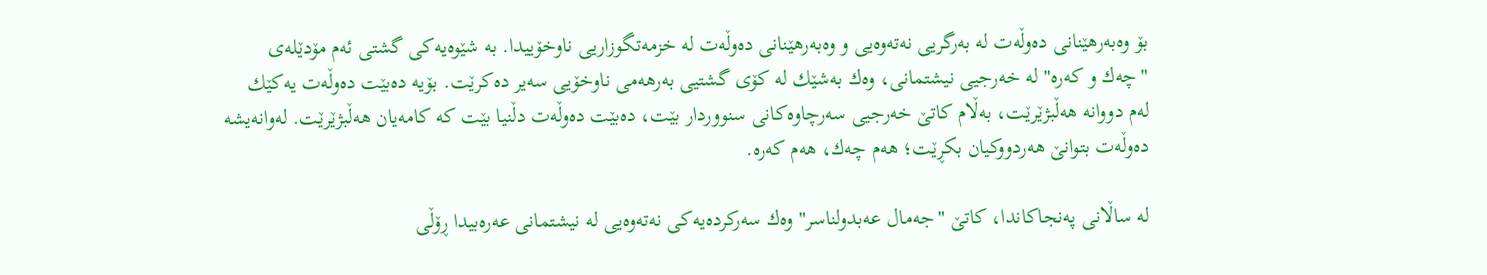بۆ وه‌به‌رهێنانی ده‌وڵه‌ت له‌ به‌رگریی نه‌ته‌وه‌یی و وه‌به‌رهێنانی ده‌وڵه‌ت له‌ خزمه‌تگوزاریی ناو‌خۆییدا. به ‌شێوه‌یه‌كی گشتی ئه‌م مۆدێله‌ی "چه‌ك و كه‌ره‌" له‌ خه‌رجیی نیشتمانی، وه‌ك به‌شێك له‌ كۆی گشتیی به‌رهه‌می ناو‌خۆیی سه‌یر ده‌كرێت. بۆیه‌ ده‌بێت ده‌وڵه‌ت یه‌كێك له‌م دووانه‌ هه‌ڵبژێرێت، به‌ڵام كاتێ خه‌رجیی سه‌رچاوه‌كانی سنووردار بێت، ده‌بێت ده‌وڵه‌ت دڵنیا بێت كه‌ كامه‌یان هه‌ڵبژێرێت. له‌وانه‌یشه‌ ده‌وڵه‌ت بتوانێ هه‌ردووكیان بكڕێت؛ هه‌م چه‌ك، هه‌م كه‌ره‌.

له‌ ساڵانی په‌نجاكاندا، كاتێ "جه‌مال عه‌بدولناسر" وه‌ك سه‌ركرده‌یه‌كی نه‌ته‌وه‌یی له‌ نیشتمانی عه‌ره‌بیدا ڕۆڵی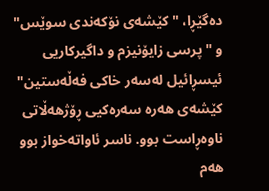ده‌گێڕا، "كێشه‌ی نۆكه‌ندی سوێس" و "پرسی زایۆنیزم و داگیركاریی ئیسڕائیل له‌سه‌ر خاكی فه‌ڵه‌ستین" كێشه‌ی هه‌ره‌ سه‌ره‌كیی ڕۆژهه‌ڵاتی ناوه‌ڕاست بوو. ناسر ئاواته‌خواز بوو هه‌م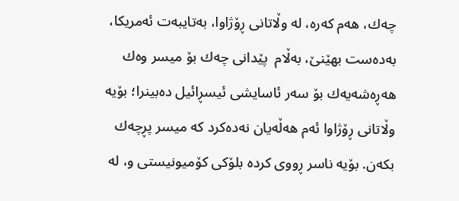چه‌ك، هه‌م كه‌ره‌، له ‌وڵاتانی ڕۆژاوا، به‌تایبه‌ت ئه‌مریكا، به‌ده‌ست بهێنێ، به‌ڵام  پێدانی چه‌ك بۆ میسر وه‌ك هه‌ڕه‌شه‌یه‌ك بۆ سه‌ر ئاسایشی ئیسڕائیل ده‌بینرا؛ بۆیه‌ وڵاتانی ڕۆژاوا ئه‌م هه‌ڵه‌یان نه‌ده‌كرد كه‌ میسر پڕچه‌ك بكه‌ن. بۆیه‌ ناسر ڕووی كرده‌ بلۆكی كۆمیونیستی و، له‌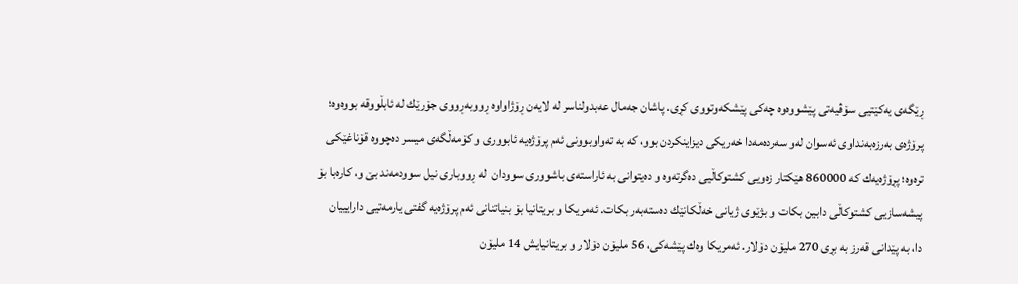ڕێگه‌ی یه‌كێتیی سۆڤیه‌تی پێشووه‌وه‌ چه‌كی پێشكه‌وتووی كڕی. پاشان جه‌مال عه‌بدولناسر له ‌لایه‌ن ڕۆژاواوه‌ ڕووبه‌ڕووی جۆرێك له‌ ئابڵووقه‌ بووه‌وه‌؛ پرۆژه‌ی به‌رزه‌به‌نداوی ئه‌سوان له‌و سه‌رده‌مه‌دا خه‌ریكی دیزاینكردن بوو، كه‌ به‌ ته‌واوبوونی ئه‌م پرۆژه‌یه‌ ئابووری و كۆمه‌ڵگه‌ی میسر ده‌چووه‌ قۆناغێكی تره‌وه‌؛ پڕۆژه‌یه‌ك‌ كه‌ 860000 هێكتار زه‌ویی كشتوكاڵیی ده‌گرته‌وه ‌و ده‌یتوانی به‌ ئاراسته‌ی باشووری سوودان  له‌ ڕووباری نیل سوودمه‌ند بێ و، كاره‌با بۆ پیشه‌سازیی كشتوكاڵی دابین بكات و بژێو‌ی ژیانی خه‌ڵكانێك ده‌سته‌به‌ر بكات. ئه‌مریكا و بریتانیا بۆ بنیاتنانی ئه‌م پرۆژه‌یه‌ گفتی یارمه‌تیی دارایییان دا، به‌ پێدانی قه‌رز به‌ بڕی 270 ملیۆن دۆلار. ئه‌مریكا وه‌ك پێشه‌كی، 56 ملیۆن دۆلار و بر‌یتانیایش 14 ملیۆن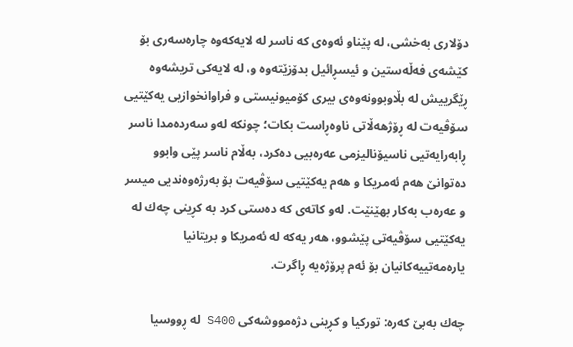دۆلاری به‌خشی، له‌ پێناو ئه‌وه‌ی كه‌ ناسر له‌ لایه‌كه‌وه‌ چاره‌سه‌ری بۆ كێشه‌ی فه‌ڵه‌ستین و ئیسڕائیل بدۆزێته‌وه‌ و، له ‌لایه‌كی تریشه‌وه‌ ڕێگرییش له‌ بڵاوبوونه‌وه‌ی بیری كۆمیونیستی و فراوانخوازیی یه‌كێتیی سۆڤیه‌ت له‌ ڕۆژهه‌ڵاتی ناوه‌ڕاست بكات؛ چونكه‌ له‌و سه‌رده‌مدا ناسر ڕابه‌رایه‌تیی ناسیۆنالیزمی عه‌ره‌بیی ده‌كرد، به‌ڵام ناسر پێی وابوو ده‌توانێ هه‌م ئه‌مریكا و هه‌م یه‌كێتیی سۆڤیه‌ت بۆ به‌رژه‌وه‌ندیی میسر و عه‌ره‌ب به‌كار بهێنێت. له‌و كاته‌ی كه‌ ده‌ستی كرد به‌ كڕینی چه‌ك له‌ یه‌كێتیی سۆڤیه‌تی پێشوو‌، هه‌ر یه‌كه‌ له‌ ئه‌مریكا و بریتانیا یاره‌مه‌تییه‌كانیان بۆ ئه‌م پرۆژه‌یه ڕاگرت‌.

چه‌ك به‌بێ كه‌ره‌: توركیا و كڕینی دژه‌مووشه‌كی S400 له‌ ڕووسیا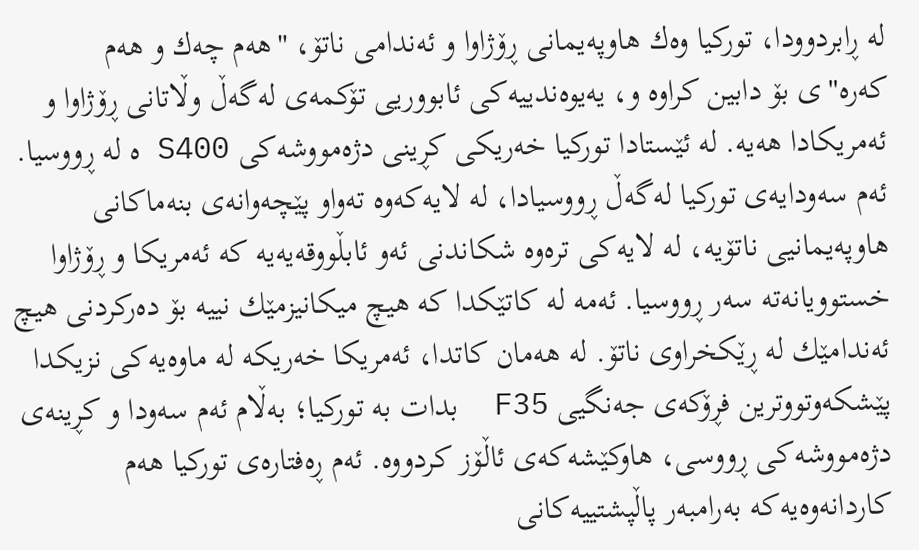له‌ ڕابردوودا، توركیا وه‌ك هاوپه‌یمانی ڕۆژاوا و ئه‌ندامی ناتۆ، "هه‌م چه‌ك و هه‌م كه‌ره‌"ی بۆ دابین كراوه‌ و، یه‌یوه‌ندییه‌كی ئابووریی تۆكمه‌ی له‌گه‌ڵ وڵاتانی ڕۆژاوا و ئه‌مریكادا هه‌یه‌. له‌ ئێستادا توركیا خه‌ریكی كڕینی دژه‌مووشه‌كی S400 ه‌ له‌ ڕووسیا. ئه‌م سه‌ودایه‌ی توركیا له‌گه‌ڵ ڕووسیادا، له‌ لایه‌كه‌وه‌ ته‌واو پێچه‌وانه‌ی بنه‌ماكانی هاوپه‌یمانیی ناتۆیه‌، له‌ لایه‌كی تره‌وه‌ شكاندنی ئه‌و ئابڵووقه‌یه‌یه‌ كه‌ ئه‌مریكا و ڕۆژاوا خستوویانه‌ته‌ سه‌ر ڕووسیا. ئه‌مه‌ له‌ كاتێكدا‌ كه‌ هیچ میكانیزمێك نییه‌ بۆ ده‌ركردنی هیچ ئه‌ندامێك له‌ ڕێكخراوی ناتۆ. له‌ هه‌مان كاتدا، ئه‌مریكا خه‌ریكه له‌ ماوه‌یه‌كی نزیكدا‌ پێشكه‌وتووترین فڕۆكه‌ی جه‌نگیی F35  بدات به‌ توركیا؛ به‌ڵام ئه‌م سه‌ودا و كڕینه‌ی دژه‌مووشه‌كی ڕووسی، هاوكێشه‌كه‌ی ئاڵۆز كردووه‌. ئه‌م ڕه‌فتاره‌ی توركیا هه‌م كاردانه‌وه‌یه‌كه‌ به‌رامبه‌ر پاڵپشتییه‌كانی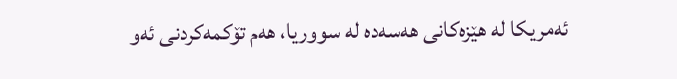ئه‌مریكا له‌ هێزه‌كانی هه‌سه‌ده له‌ سووریا‌، هه‌م تۆكمه‌كردنی ئه‌و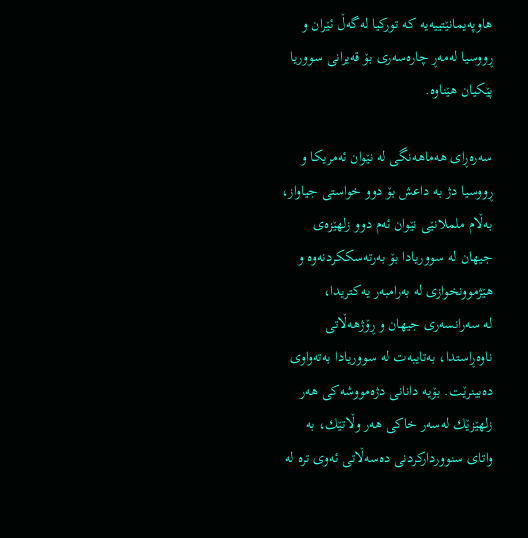هاوپه‌یمانێتییه‌یه‌ كه‌ توركیا له‌گه‌ڵ ئێران و ڕووسیا له‌مه‌ڕ چاره‌سه‌ری بۆ قه‌یرانی سووریا پێكیان هێناوه‌.

سه‌ره‌ڕای هه‌ماهه‌نگی له‌ نێوان ئه‌مریكا و ڕووسیا دژ به‌ داعش بۆ دوو خواستی جیاواز، به‌ڵام ململانێی نێوان ئه‌م دوو زلهێزه‌ی جیهان له‌ سووریادا بۆ به‌رته‌سككردنه‌وه ‌و هێژموونخوازی له ‌به‌رامبه‌ر یه‌كتریدا، له ‌سه‌رانسه‌ری جیهان و ڕۆژهه‌ڵاتی ناوه‌ڕاستدا، به‌تایبه‌ت له‌ سووریادا به‌ته‌واوی ده‌بینرێت. بۆیه‌ دانانی دژه‌مووشه‌كی هه‌ر زلهێزێك له‌سه‌ر خاكی هه‌ر وڵاتێك، به‌ واتای سنوورداركردنی ده‌سه‌ڵاتی ئه‌وی تره‌ له‌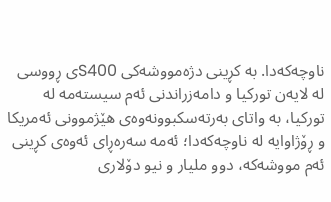ناوچه‌كه‌دا. به‌ كڕینی دژه‌مووشه‌كی S400ی ڕووسی له ‌لایه‌ن توركیا و دامه‌زراندنی ئه‌م سیسته‌مه‌ له‌ توركیا، به ‌واتای به‌رته‌سكبوونه‌وه‌ی هێژموونی ئه‌مریكا و ڕۆژاوایه‌ له‌ ناوچه‌كه‌دا؛ ئه‌مه‌ سه‌ره‌ڕای ئه‌وه‌ی كڕینی ئه‌م مووشه‌كه‌، دوو ملیار و نیو‌ دۆلاری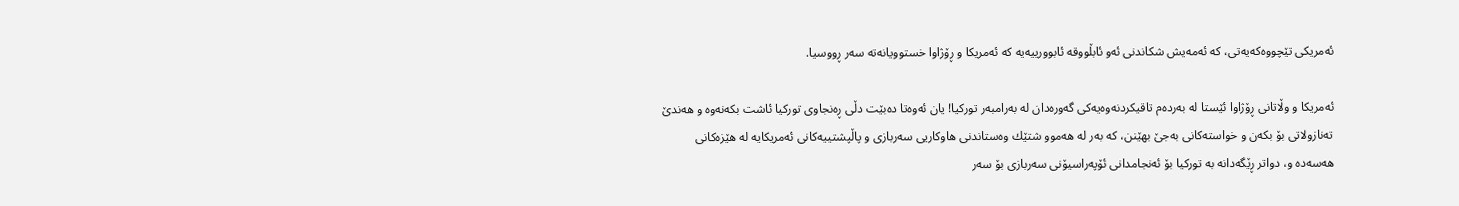ئه‌مریكی تێچووه‌كه‌یه‌تی، كه ئه‌مه‌یش شكاندنی ئه‌و ئابڵووقه‌ ئابوورییه‌یه‌ كه‌ ئه‌مریكا و ڕۆژاوا خستوویانه‌ته‌ سه‌ر ڕووسیا.

ئه‌مریكا و وڵاتانی ڕۆژاوا ئێستا له ‌به‌رده‌م تاقیكردنه‌وه‌یه‌كی گه‌وره‌دان له‌ به‌رامبه‌ر توركیا! یان ئه‌وه‌تا ده‌بێت دڵی ڕه‌نجاوی توركیا ئاشت بكه‌نه‌وه‌ و هه‌ندێ ته‌نازولاتی بۆ بكه‌ن و خواسته‌كانی به‌جێ بهێنن، كه‌ به‌ر له‌ هه‌موو شتێك وه‌ستاندنی هاوكاریی سه‌ربازی و پاڵپشتییه‌كانی ئه‌مریكایه‌ له‌ هێزه‌كانی هه‌سه‌ده‌ و،‌ دواتر ڕێگه‌دانه‌ به‌ توركیا بۆ ئه‌نجامدانی ئۆپه‌راسیۆنی سه‌ربازی بۆ سه‌ر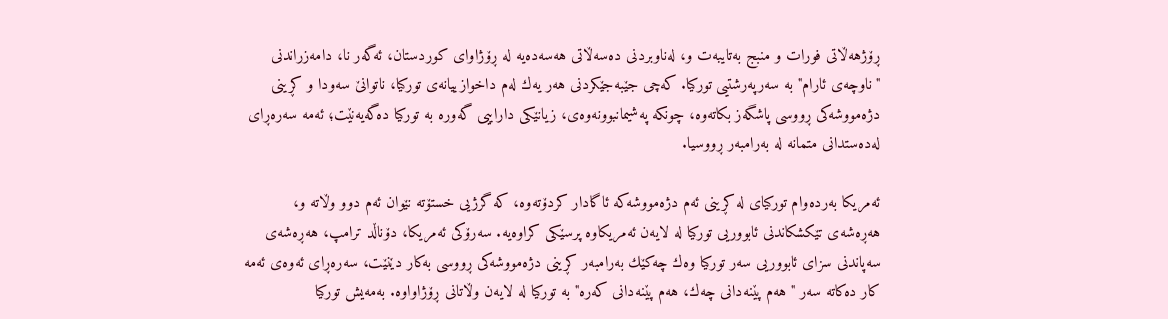ڕۆژهه‌ڵاتی فورات و منبج به‌تایبه‌ت و، له‌ناوبردنی ده‌سه‌ڵاتی هه‌سه‌ده‌یه‌ له‌ ڕۆژاوای كوردستان، ئه‌گه‌ر نا، دامه‌زراندنی "ناوچه‌ی ئارام" به‌ سه‌رپه‌رشتیی توركیا. كه‌چی‌ جێبه‌جێكردنی هه‌ر یه‌ك له‌م داخوازییانه‌ی توركیا، ناتوانێ سه‌ودا و كڕینی دژه‌مووشه‌كی ڕووسی پاشگه‌ز بكاته‌وه‌، چونكه‌ په‌شیمانبوونه‌وه‌ی، زیانێكی داراییی گه‌وره‌ به‌ توركیا ده‌گه‌یه‌نێت؛ ئه‌مه‌ سه‌ره‌ڕای له‌ده‌ستدانی متمانه‌ له‌ به‌رامبه‌ر ڕووسیا.

ئه‌مریكا به‌رده‌وام توركیای له‌ كڕینی ئه‌م دژه‌مووشه‌كه ئاگادار كردۆته‌وه‌‌‌، كه‌ گرژیی خستۆته‌ نێوان ئه‌م دوو وڵاته‌ و، هه‌ڕه‌شه‌ی تێكشكاندنی ئابووریی توركیا له ‌لایه‌ن ئه‌مریكاوه‌ پرسێكی كراوه‌یه‌. سه‌رۆكی ئه‌مریكا، دۆناڵد ترا‌مپ، هه‌ڕه‌شه‌ی سه‌پاندنی سزای ئابووریی سه‌ر توركیا وه‌ك چه‌كێك به‌رامبه‌ر كڕینی دژه‌مووشه‌كی ڕووسی به‌كار دێنێت، سه‌ره‌ڕای ئه‌وه‌ی ئه‌مه‌ كار ده‌كاته‌ سه‌ر "هه‌م پێنه‌دانی چه‌ك، هه‌م پێنه‌دانی كه‌ره‌" به‌ توركیا له ‌لایه‌ن وڵاتانی ڕۆژاواوه‌. به‌مه‌یش توركیا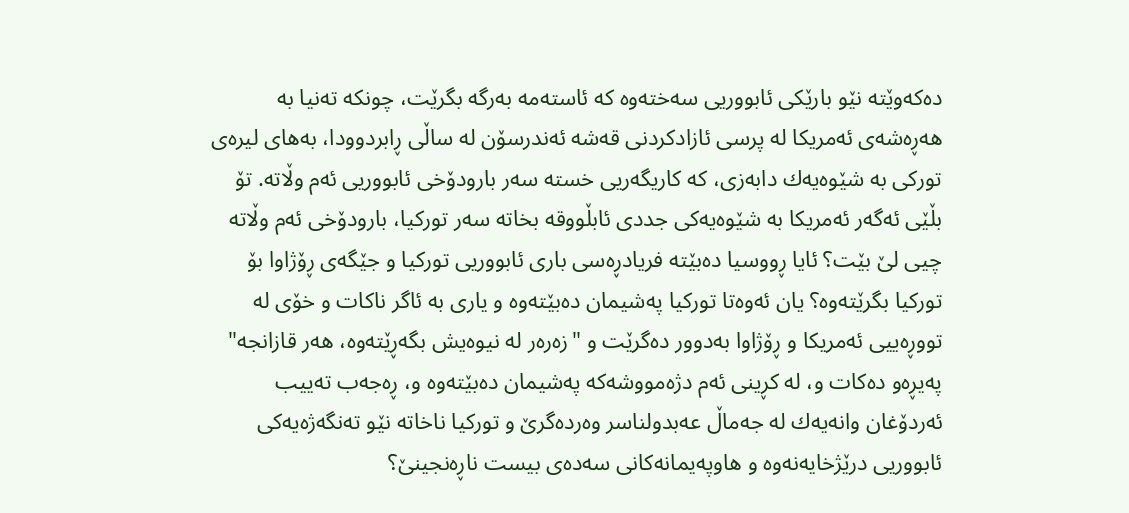ده‌كه‌وێته‌ نێو بارێكی ئابووریی سه‌خته‌وه‌ كه‌ ئاسته‌مه‌ به‌رگه‌ بگرێت، چونكه‌ ته‌نیا به‌ هه‌ڕه‌شه‌ی ئه‌مریكا له‌ پرسی ئازادكردنی قه‌شه‌ ئه‌ندرسۆن له‌ ساڵی ڕابردوودا، به‌های لیره‌ی توركی به‌ شێوه‌یه‌ك دابه‌زی، كه‌ كاریگه‌ریی خسته‌ ‌سه‌ر بارودۆخی ئابووریی ئه‌م وڵاته‌. تۆ بڵێی ئه‌گه‌ر ئه‌مریكا به ‌شێوه‌یه‌كی جددی ئابڵووقه‌ بخاته‌ سه‌ر توركیا، بارودۆخی ئه‌م وڵاته‌ چیی لێ بێت؟ ئایا ڕووسیا ده‌بێته‌ فریادڕه‌سی باری ئابووریی توركیا و جێگه‌ی ڕۆژاوا بۆ توركیا بگرێته‌وه‌؟ یان ئه‌وه‌تا توركیا په‌شیمان ده‌بێته‌وه ‌و یاری به‌ ئاگر ناكات و خۆی له‌ تووڕه‌ییی ئه‌مریكا و ڕۆژاوا به‌دوور ده‌گرێت و "زه‌ره‌ر له‌ نیوه‌یش بگه‌ڕێته‌وه، هه‌ر قازانجه‌‌" په‌یڕه‌و ده‌كات و، له‌ كڕینی ئه‌م دژه‌مووشه‌كه‌ په‌شیمان ده‌بێته‌وه‌ و، ڕه‌جه‌ب ته‌ییب ئه‌ردۆغان وانه‌یه‌ك له‌ جه‌ماڵ عه‌بدولناسر وه‌رده‌گرێ و توركیا ناخاته‌ نێو ته‌نگه‌ژه‌یه‌كی ئابووریی درێژخایه‌نه‌وه ‌و هاوپه‌یمانه‌كانی سه‌ده‌ی بیست ناڕه‌نجینێ؟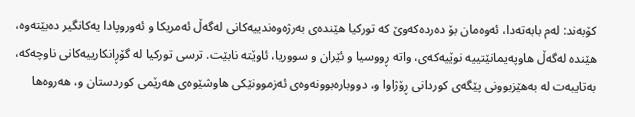كۆبه‌ند: له‌م بابه‌ته‌دا، ئه‌وه‌مان بۆ ده‌رده‌كه‌وێ كه‌ توركیا هێنده‌ی به‌رژه‌وه‌ندییه‌كانی له‌گه‌ڵ ئه‌مریكا و ئه‌وروپادا یه‌كانگیر ده‌بێته‌وه‌، هێنده‌ له‌گه‌ڵ هاوپه‌یمانێتییه‌‌‌ نوێیه‌كه‌ی، واته‌‌ ڕووسیا و ئێران و سووریا،‌ ئاوێته‌ نابێت. ترسی توركیا له‌ گۆڕانكارییه‌كانی ناوچه‌كه‌، به‌تایبه‌ت له‌ به‌هێزبوونی پێگه‌ی كوردانی ڕۆژاوا و، دووباره‌بوونه‌وه‌ی ئه‌زموونێكی هاوشێوه‌ی هه‌رێمی كوردستان و، هه‌روه‌ها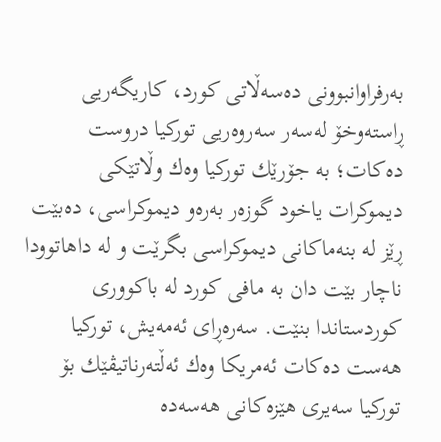به‌رفراوانبوونی ده‌سه‌ڵاتی كورد، كاریگه‌ریی ڕاسته‌وخۆ له‌سه‌ر سه‌روه‌ریی توركیا دروست ده‌كات؛ به‌ جۆرێك توركیا وه‌ك وڵاتێكی دیموكرات یاخود گوزه‌ر به‌ره‌و دیموكراسی، ده‌بێت ڕێز له‌ بنه‌ماكانی دیموكراسی بگرێت و له‌ داهاتوودا ناچار بێت دان به‌ مافی كورد له‌ باكووری كوردستاندا بنێت. سه‌ره‌ڕای ئه‌مه‌یش، توركیا هه‌ست ده‌كات ئه‌مریكا وه‌ك ئه‌ڵته‌رناتیڤێك بۆ توركیا سه‌یری هێزه‌كانی هه‌سه‌ده‌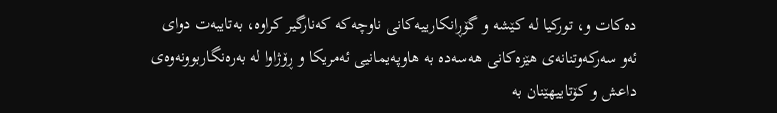ده‌كات و، توركیا له‌ كێشه‌ و گۆڕانكارییه‌كانی ناوچه‌كه كه‌نارگیر كراوه‌، به‌تایبه‌ت دوای ئه‌و سه‌ركه‌وتنانه‌ی هێزه‌كانی هه‌سه‌ده‌ به‌ هاوپه‌یمانیی ئه‌مریكا و ڕۆژاوا له‌ به‌ره‌نگاربوونه‌وه‌ی داعش و كۆتاییهێنان به‌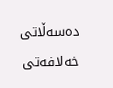ده‌سه‌ڵاتی خه‌لافه‌تی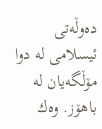ده‌وڵه‌تی ئیسلامی له‌ دوا مۆڵگه‌یان له‌ باهۆز. وه‌ك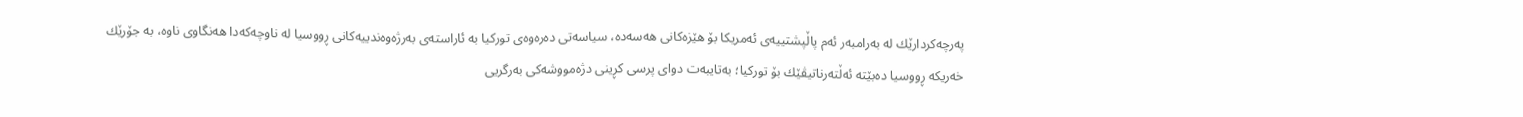په‌رچه‌كردارێك له ‌به‌رامبه‌ر ئه‌م پاڵپشتییه‌ی ئه‌مریكا بۆ هێزه‌كانی هه‌سه‌ده‌، سیاسه‌تی ده‌ره‌وه‌ی توركیا به‌ ئاراسته‌ی به‌رژه‌وه‌ندییه‌كانی ڕووسیا له‌ ناوچه‌كه‌دا هه‌نگاوی ناوه‌، به‌ جۆرێك خه‌ریكه‌ ڕووسیا ده‌بێته‌ ئه‌ڵته‌رناتیڤێك بۆ توركیا؛ به‌تایبه‌ت دوای پرسی كڕینی دژه‌مووشه‌كی به‌رگریی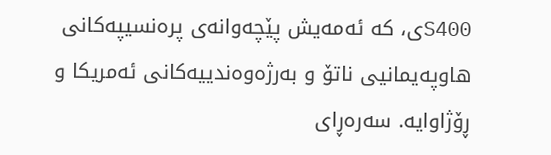S400ی، كه‌ ئه‌مه‌یش پێچه‌وانه‌ی پره‌نسیپه‌كانی هاوپه‌یمانیی ناتۆ و به‌رژه‌وه‌ندییه‌كانی ئه‌مریكا و ڕۆژاوایه‌. سه‌ره‌ڕای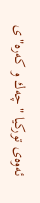ئه‌وه‌ی توركیا "چه‌ك و كه‌ره‌"ی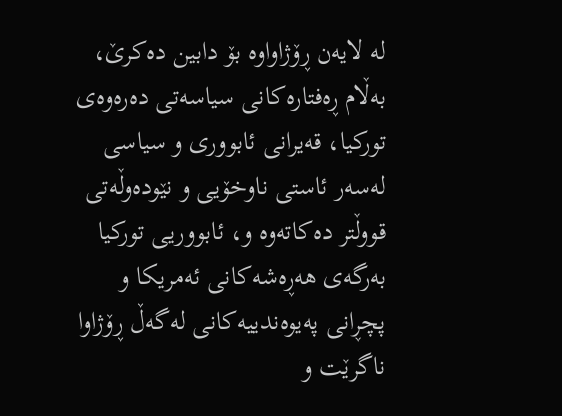له‌ لایه‌ن ڕۆژاواوه‌ بۆ دابین ده‌كرێ، به‌ڵام ڕه‌فتاره‌كانی سیاسه‌تی ده‌ره‌وه‌ی توركیا، قه‌یرانی ئابووری و سیاسی له‌سه‌ر ئاستی ناو‌خۆیی و نێوده‌وڵه‌تی قووڵتر ده‌كاته‌وه‌ و، ئابووریی توركیا به‌رگه‌ی هه‌ڕه‌شه‌كانی ئه‌مریكا و پچڕانی په‌یوه‌ندییه‌كانی له‌گه‌ڵ ڕۆژاوا ناگرێت و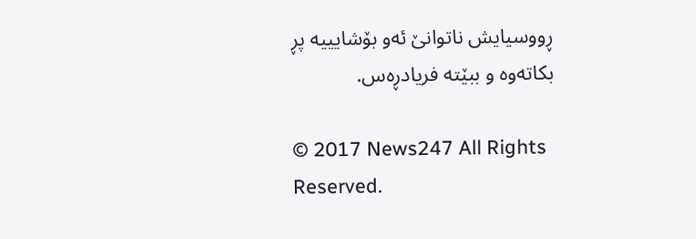ڕووسیایش ناتوانێ ئه‌و بۆشایییه‌ پڕ بكاته‌وه‌ و ببێته‌ فریادڕه‌س.

© 2017 News247 All Rights Reserved.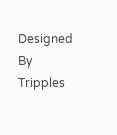Designed By Tripples